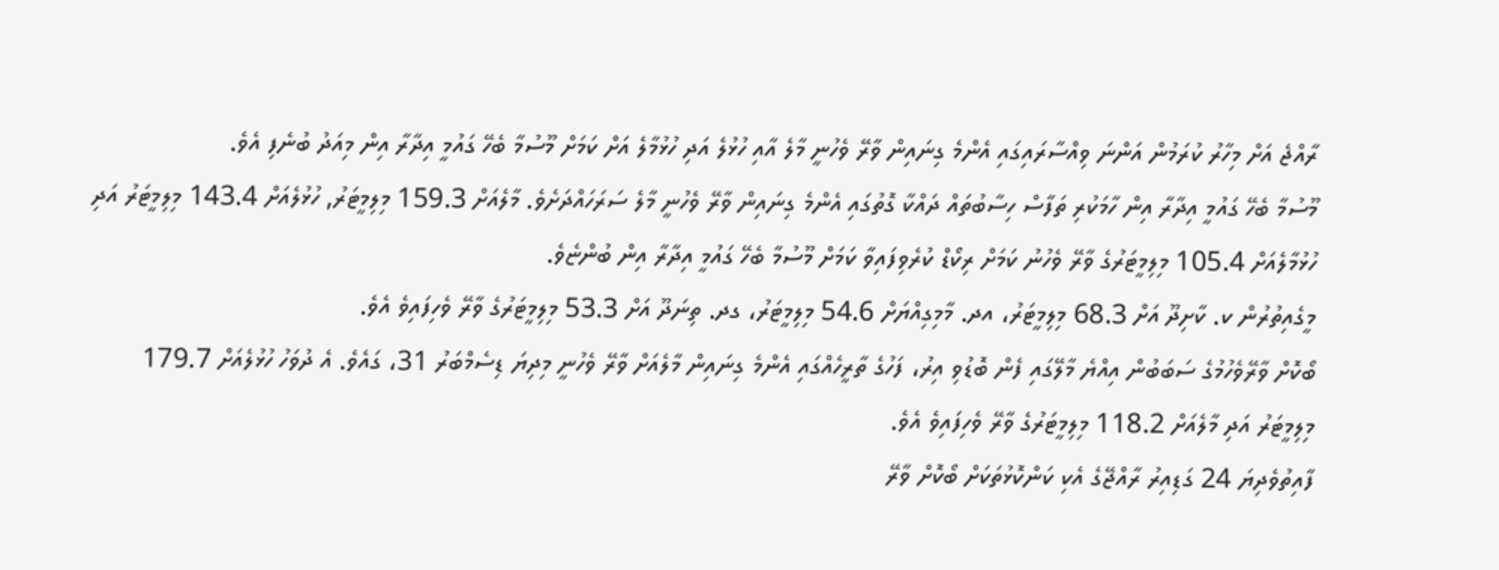ރާއްޖެ އަށް މިހާރު ކުރަމުން އަންނަ ވިއްސާރައިގައި އެންމެ ގިނައިން ވާރޭ ވެހުނީ މާލެ އާއި ހުޅުލެ އަދި ހުޅުމާލެ އަށް ކަމަށް މޫސުމާ ބެހޭ ގައުމީ އިދާރާ އިން މިއަދު ބުނެފި އެވެ.
މޫސުމާ ބެހޭ ގައުމީ އިދާރާ އިން ހާމަކުރި ތަފާސް ހިސާބުތައް ދައްކާ ގޮތުގައި އެންމެ ގިނައިން ވާރޭ ވެހުނީ މާލެ ސަރަހައްދަށެވެ. މާލެއަށް 159.3 މިލިމީޓަރު, ހުޅުލެއަށް 143.4 މިލިމީޓަރު އަދި ހުޅުމާލެއަށް 105.4 މިލިމީޓަރުގެ ވާރޭ ވެހުނު ކަމަށް ރިކޯޑް ކުރެވިފައިވާ ކަމަށް މޫސުމާ ބެހޭ ގައުމީ އިދާރާ އިން ބުންޏެވެ.
މީގެއިތުރުން ކ. ކާށިދޫ އަށް 68.3 މިލިމީޓަރު، އދ. މާމިގިއްޔަށް 54.6 މިލިމީޓަރު، ގދ. ތިނަދޫ އަށް 53.3 މިލިމީޓަރުގެ ވާރޭ ވެހިފައިވެ އެވެ.
ބޯކޮށް ވާރޭވެހުމުގެ ސަބަބުން އިއްޔެ މާލޭގައި ފެން ބޮޑުވި އިރު، ފަހުގެ ތާރީހެއްގައި އެންމެ ގިނައިން މާލެއަށް ވާރޭ ވެހުނީ މިދިޔަ ޑިސެމްބަރު 31، ގައެވެ. އެ ދުވަހު ހުޅުލެއަށް 179.7 މިލިމީޓަރު އަދި މާލެއަށް 118.2 މިލިމީޓަރުގެ ވާރޭ ވެހިފައިވެ އެވެ.
ފާއިތުވެދިޔަ 24 ގަޑިއިރު ރާއްޖޭގެ އެކި ކަންކޮޅުތަކަށް ބޯކޮށް ވާރޭ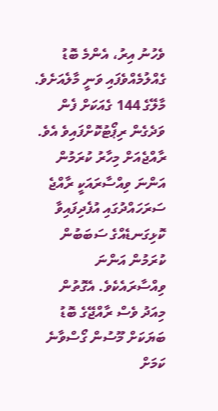ވެހުނު އިރު، އެންމެ ބޮޑު ގެއްލުމެއްވެފައި ވަނީ މާލެއަށެވެ. މާލޭގެ 144 ގެއަކަށް ފެން ވަދެގެން ރިޕޯޓުކޮށްފައިވެ އެވެ.
ރާއްޖެއަށް މިހާރު ކުރަމުން އަންނަ ވިއްސާރައަކީ ރާއްޖެ ސަރަހައްދުގައި އުފެދިފައިވާ ކޮޅިގަނޑެއްގެ ސަބަބުން ކުރަމުން އަންނަ ވިއްސާރައެކެވެ. އެގޮތުން މިއަދު ވެސް ރާއްޖޭގެ ބޮޑު ބަޔަކަށް މޫސުން ގޯސްވާނެ ކަމަށް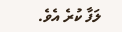ލަފާ ކުރެ އެވެ.